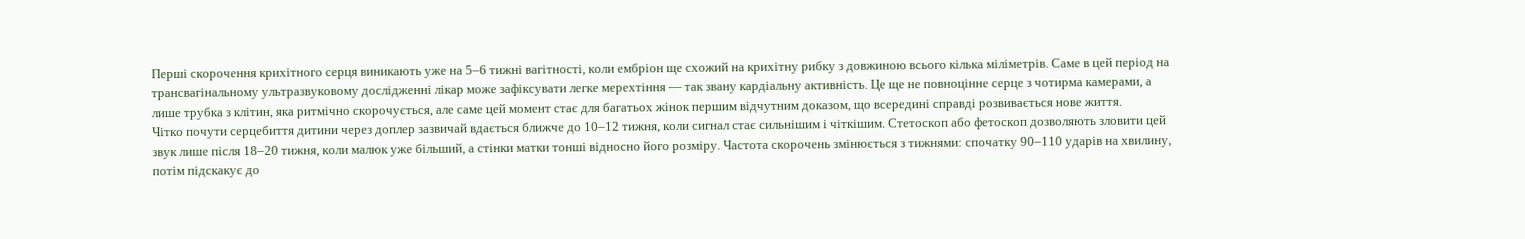Перші скорочення крихітного серця виникають уже на 5–6 тижні вагітності, коли ембріон ще схожий на крихітну рибку з довжиною всього кілька міліметрів. Саме в цей період на трансвагінальному ультразвуковому дослідженні лікар може зафіксувати легке мерехтіння — так звану кардіальну активність. Це ще не повноцінне серце з чотирма камерами, а лише трубка з клітин, яка ритмічно скорочується, але саме цей момент стає для багатьох жінок першим відчутним доказом, що всередині справді розвивається нове життя.
Чітко почути серцебиття дитини через доплер зазвичай вдається ближче до 10–12 тижня, коли сигнал стає сильнішим і чіткішим. Стетоскоп або фетоскоп дозволяють зловити цей звук лише після 18–20 тижня, коли малюк уже більший, а стінки матки тонші відносно його розміру. Частота скорочень змінюється з тижнями: спочатку 90–110 ударів на хвилину, потім підскакує до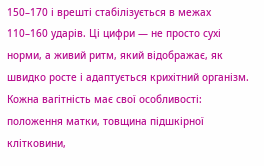150–170 і врешті стабілізується в межах 110–160 ударів. Ці цифри — не просто сухі норми, а живий ритм, який відображає, як швидко росте і адаптується крихітний організм.
Кожна вагітність має свої особливості: положення матки, товщина підшкірної клітковини,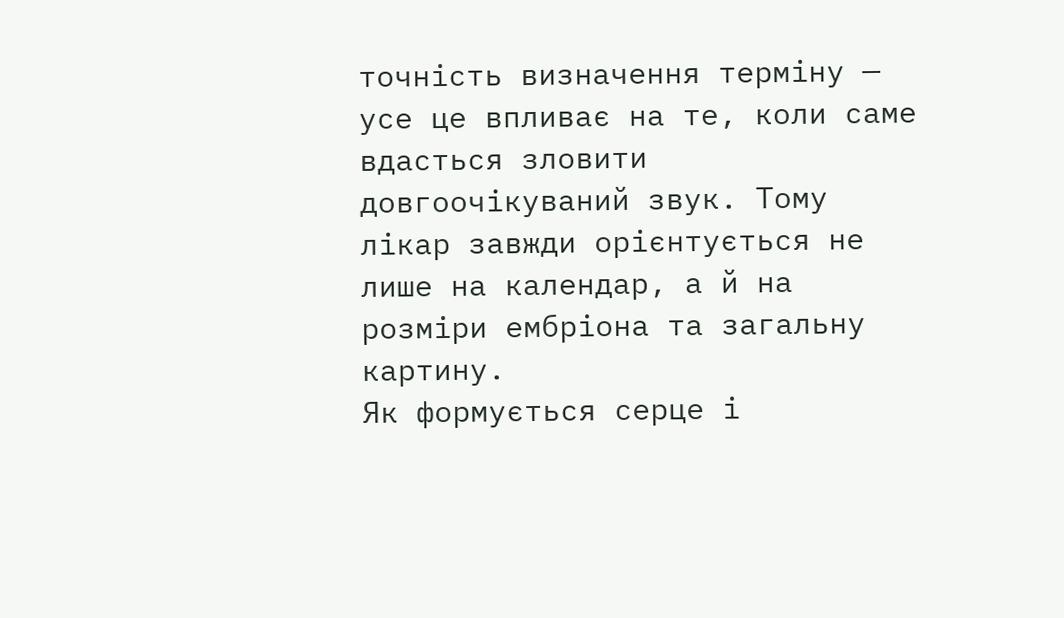точність визначення терміну — усе це впливає на те, коли саме вдасться зловити довгоочікуваний звук. Тому лікар завжди орієнтується не лише на календар, а й на розміри ембріона та загальну картину.
Як формується серце і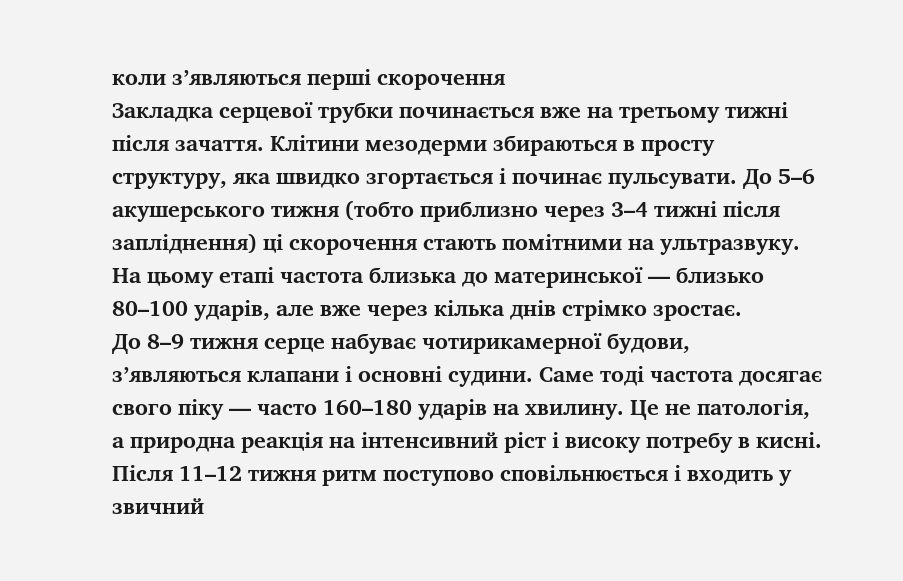коли з’являються перші скорочення
Закладка серцевої трубки починається вже на третьому тижні після зачаття. Клітини мезодерми збираються в просту структуру, яка швидко згортається і починає пульсувати. До 5–6 акушерського тижня (тобто приблизно через 3–4 тижні після запліднення) ці скорочення стають помітними на ультразвуку. На цьому етапі частота близька до материнської — близько 80–100 ударів, але вже через кілька днів стрімко зростає.
До 8–9 тижня серце набуває чотирикамерної будови, з’являються клапани і основні судини. Саме тоді частота досягає свого піку — часто 160–180 ударів на хвилину. Це не патологія, а природна реакція на інтенсивний ріст і високу потребу в кисні. Після 11–12 тижня ритм поступово сповільнюється і входить у звичний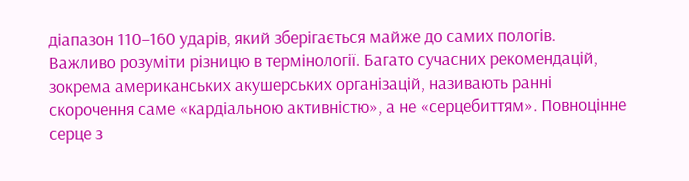діапазон 110–160 ударів, який зберігається майже до самих пологів.
Важливо розуміти різницю в термінології. Багато сучасних рекомендацій, зокрема американських акушерських організацій, називають ранні скорочення саме «кардіальною активністю», а не «серцебиттям». Повноцінне серце з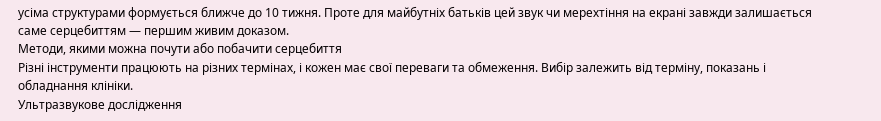усіма структурами формується ближче до 10 тижня. Проте для майбутніх батьків цей звук чи мерехтіння на екрані завжди залишається саме серцебиттям — першим живим доказом.
Методи, якими можна почути або побачити серцебиття
Різні інструменти працюють на різних термінах, і кожен має свої переваги та обмеження. Вибір залежить від терміну, показань і обладнання клініки.
Ультразвукове дослідження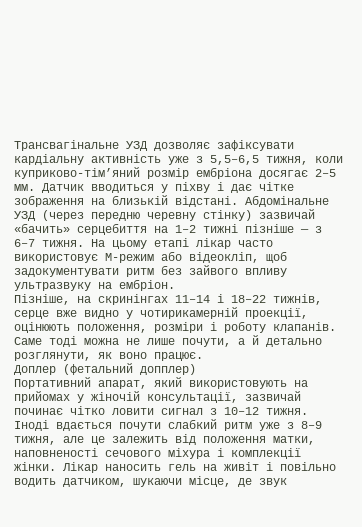Трансвагінальне УЗД дозволяє зафіксувати кардіальну активність уже з 5,5–6,5 тижня, коли куприково-тім’яний розмір ембріона досягає 2–5 мм. Датчик вводиться у піхву і дає чітке зображення на близькій відстані. Абдомінальне УЗД (через передню черевну стінку) зазвичай «бачить» серцебиття на 1–2 тижні пізніше — з 6–7 тижня. На цьому етапі лікар часто використовує М-режим або відеокліп, щоб задокументувати ритм без зайвого впливу ультразвуку на ембріон.
Пізніше, на скринінгах 11–14 і 18–22 тижнів, серце вже видно у чотирикамерній проекції, оцінюють положення, розміри і роботу клапанів. Саме тоді можна не лише почути, а й детально розглянути, як воно працює.
Доплер (фетальний допплер)
Портативний апарат, який використовують на прийомах у жіночій консультації, зазвичай починає чітко ловити сигнал з 10–12 тижня. Іноді вдається почути слабкий ритм уже з 8–9 тижня, але це залежить від положення матки, наповненості сечового міхура і комплекції жінки. Лікар наносить гель на живіт і повільно водить датчиком, шукаючи місце, де звук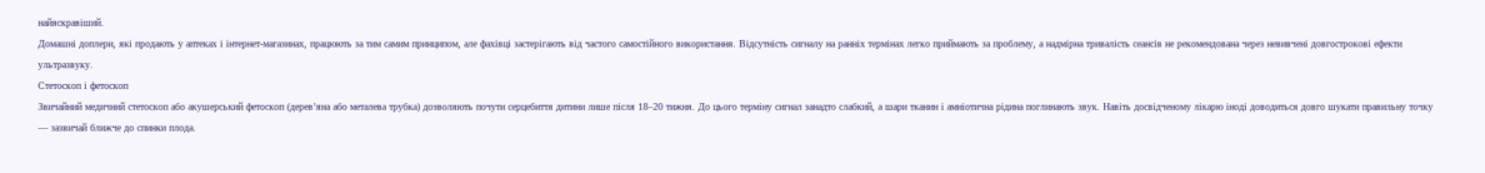найяскравіший.
Домашні доплери, які продають у аптеках і інтернет-магазинах, працюють за тим самим принципом, але фахівці застерігають від частого самостійного використання. Відсутність сигналу на ранніх термінах легко приймають за проблему, а надмірна тривалість сеансів не рекомендована через невивчені довгострокові ефекти ультразвуку.
Стетоскоп і фетоскоп
Звичайний медичний стетоскоп або акушерський фетоскоп (дерев’яна або металева трубка) дозволяють почути серцебиття дитини лише після 18–20 тижня. До цього терміну сигнал занадто слабкий, а шари тканин і амніотична рідина поглинають звук. Навіть досвідченому лікарю іноді доводиться довго шукати правильну точку — зазвичай ближче до спинки плода.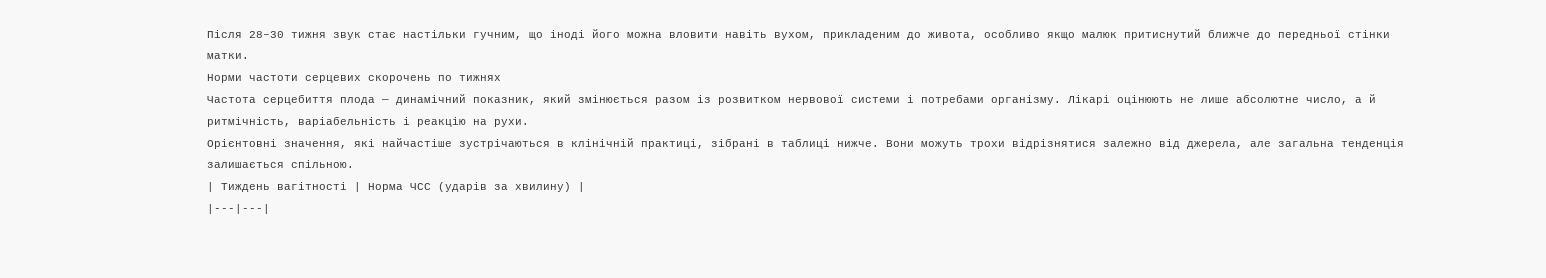Після 28–30 тижня звук стає настільки гучним, що іноді його можна вловити навіть вухом, прикладеним до живота, особливо якщо малюк притиснутий ближче до передньої стінки матки.
Норми частоти серцевих скорочень по тижнях
Частота серцебиття плода — динамічний показник, який змінюється разом із розвитком нервової системи і потребами організму. Лікарі оцінюють не лише абсолютне число, а й ритмічність, варіабельність і реакцію на рухи.
Орієнтовні значення, які найчастіше зустрічаються в клінічній практиці, зібрані в таблиці нижче. Вони можуть трохи відрізнятися залежно від джерела, але загальна тенденція залишається спільною.
| Тиждень вагітності | Норма ЧСС (ударів за хвилину) |
|---|---|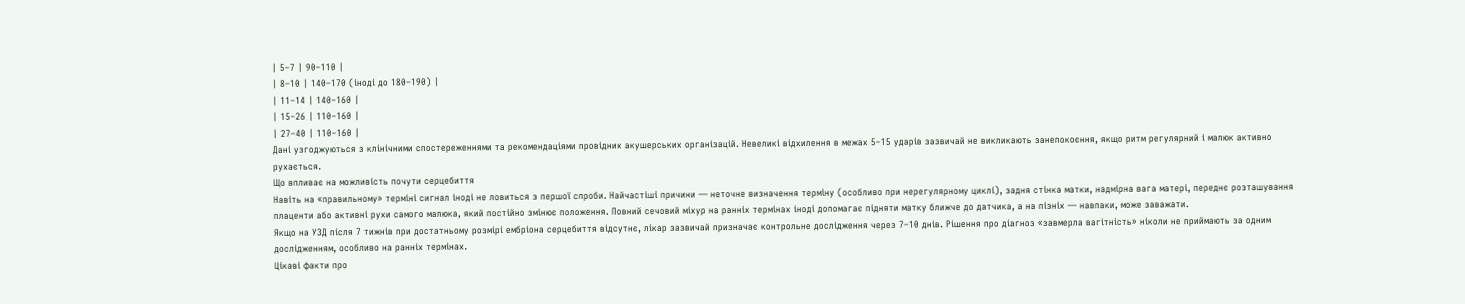| 5–7 | 90–110 |
| 8–10 | 140–170 (іноді до 180–190) |
| 11–14 | 140–160 |
| 15–26 | 110–160 |
| 27–40 | 110–160 |
Дані узгоджуються з клінічними спостереженнями та рекомендаціями провідних акушерських організацій. Невеликі відхилення в межах 5–15 ударів зазвичай не викликають занепокоєння, якщо ритм регулярний і малюк активно рухається.
Що впливає на можливість почути серцебиття
Навіть на «правильному» терміні сигнал іноді не ловиться з першої спроби. Найчастіші причини — неточне визначення терміну (особливо при нерегулярному циклі), задня стінка матки, надмірна вага матері, переднє розташування плаценти або активні рухи самого малюка, який постійно змінює положення. Повний сечовий міхур на ранніх термінах іноді допомагає підняти матку ближче до датчика, а на пізніх — навпаки, може заважати.
Якщо на УЗД після 7 тижнів при достатньому розмірі ембріона серцебиття відсутнє, лікар зазвичай призначає контрольне дослідження через 7–10 днів. Рішення про діагноз «завмерла вагітність» ніколи не приймають за одним дослідженням, особливо на ранніх термінах.
Цікаві факти про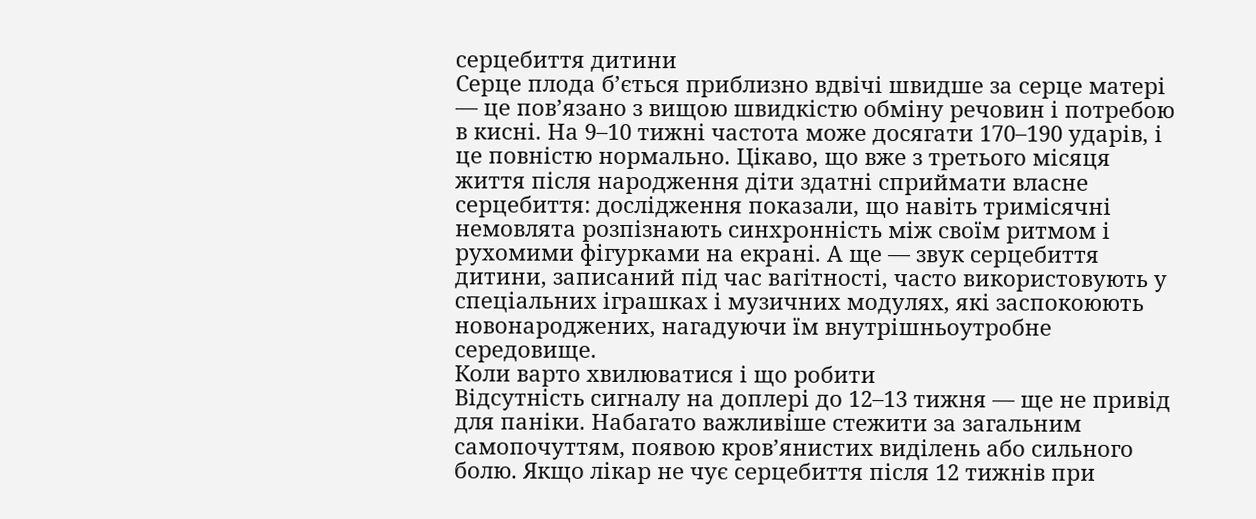серцебиття дитини
Серце плода б’ється приблизно вдвічі швидше за серце матері — це пов’язано з вищою швидкістю обміну речовин і потребою в кисні. На 9–10 тижні частота може досягати 170–190 ударів, і це повністю нормально. Цікаво, що вже з третього місяця життя після народження діти здатні сприймати власне серцебиття: дослідження показали, що навіть тримісячні немовлята розпізнають синхронність між своїм ритмом і рухомими фігурками на екрані. А ще — звук серцебиття дитини, записаний під час вагітності, часто використовують у спеціальних іграшках і музичних модулях, які заспокоюють новонароджених, нагадуючи їм внутрішньоутробне середовище.
Коли варто хвилюватися і що робити
Відсутність сигналу на доплері до 12–13 тижня — ще не привід для паніки. Набагато важливіше стежити за загальним самопочуттям, появою кров’янистих виділень або сильного болю. Якщо лікар не чує серцебиття після 12 тижнів при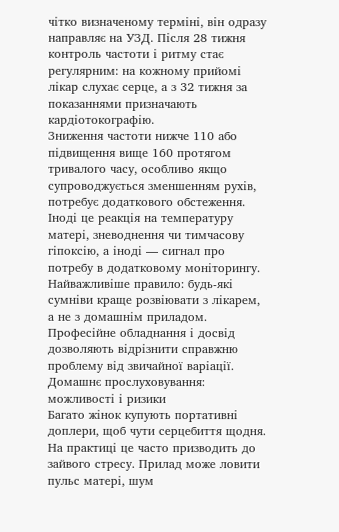чітко визначеному терміні, він одразу направляє на УЗД. Після 28 тижня контроль частоти і ритму стає регулярним: на кожному прийомі лікар слухає серце, а з 32 тижня за показаннями призначають кардіотокографію.
Зниження частоти нижче 110 або підвищення вище 160 протягом тривалого часу, особливо якщо супроводжується зменшенням рухів, потребує додаткового обстеження. Іноді це реакція на температуру матері, зневоднення чи тимчасову гіпоксію, а іноді — сигнал про потребу в додатковому моніторингу.
Найважливіше правило: будь-які сумніви краще розвіювати з лікарем, а не з домашнім приладом. Професійне обладнання і досвід дозволяють відрізнити справжню проблему від звичайної варіації.
Домашнє прослуховування: можливості і ризики
Багато жінок купують портативні доплери, щоб чути серцебиття щодня. На практиці це часто призводить до зайвого стресу. Прилад може ловити пульс матері, шум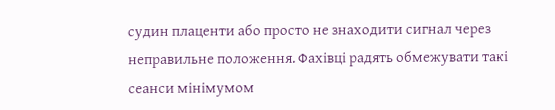судин плаценти або просто не знаходити сигнал через неправильне положення. Фахівці радять обмежувати такі сеанси мінімумом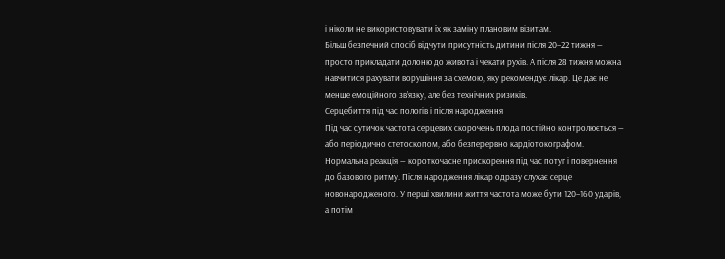і ніколи не використовувати їх як заміну плановим візитам.
Більш безпечний спосіб відчути присутність дитини після 20–22 тижня — просто прикладати долоню до живота і чекати рухів. А після 28 тижня можна навчитися рахувати ворушіння за схемою, яку рекомендує лікар. Це дає не менше емоційного зв’язку, але без технічних ризиків.
Серцебиття під час пологів і після народження
Під час сутичок частота серцевих скорочень плода постійно контролюється — або періодично стетоскопом, або безперервно кардіотокографом. Нормальна реакція — короткочасне прискорення під час потуг і повернення до базового ритму. Після народження лікар одразу слухає серце новонародженого. У перші хвилини життя частота може бути 120–160 ударів, а потім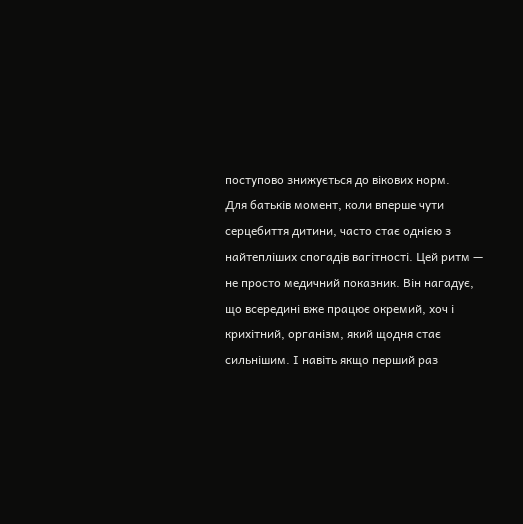поступово знижується до вікових норм.
Для батьків момент, коли вперше чути серцебиття дитини, часто стає однією з найтепліших спогадів вагітності. Цей ритм — не просто медичний показник. Він нагадує, що всередині вже працює окремий, хоч і крихітний, організм, який щодня стає сильнішим. І навіть якщо перший раз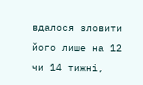вдалося зловити його лише на 12 чи 14 тижні,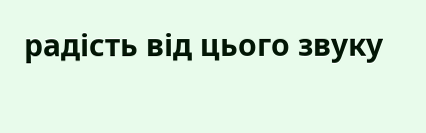радість від цього звуку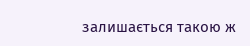залишається такою ж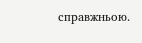справжньою.